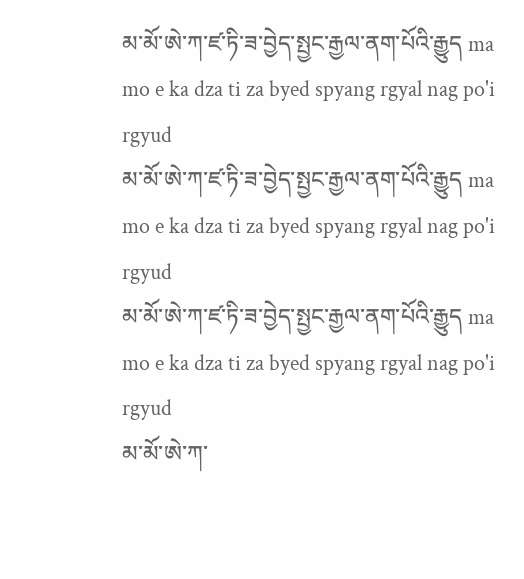མ་མོ་ཨེ་ཀ་ཛ་ཏི་ཟ་བྱེད་སྤྱང་རྒྱལ་ནག་པོའི་རྒྱུད ma mo e ka dza ti za byed spyang rgyal nag po'i rgyud
མ་མོ་ཨེ་ཀ་ཛ་ཏི་ཟ་བྱེད་སྤྱང་རྒྱལ་ནག་པོའི་རྒྱུད ma mo e ka dza ti za byed spyang rgyal nag po'i rgyud
མ་མོ་ཨེ་ཀ་ཛ་ཏི་ཟ་བྱེད་སྤྱང་རྒྱལ་ནག་པོའི་རྒྱུད ma mo e ka dza ti za byed spyang rgyal nag po'i rgyud
མ་མོ་ཨེ་ཀ་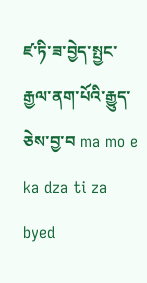ཛ་ཏི་ཟ་བྱེད་སྤྱང་རྒྱལ་ནག་པོའི་རྒྱུད་ཅེས་བྱ་བ ma mo e ka dza ti za byed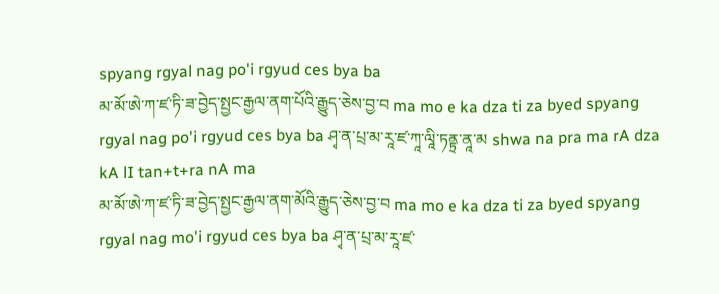spyang rgyal nag po'i rgyud ces bya ba
མ་མོ་ཨེ་ཀ་ཛ་ཏི་ཟ་བྱེད་སྤྱང་རྒྱལ་ནག་པོའི་རྒྱུད་ཅེས་བྱ་བ ma mo e ka dza ti za byed spyang rgyal nag po'i rgyud ces bya ba ཤྭ་ན་པྲ་མ་རཱ་ཛ་ཀཱ་ལཱི་ཏནྟྲ་ནཱ་མ shwa na pra ma rA dza kA lI tan+t+ra nA ma
མ་མོ་ཨེ་ཀ་ཛ་ཏི་ཟ་བྱེད་སྤྱང་རྒྱལ་ནག་མོའི་རྒྱུད་ཅེས་བྱ་བ ma mo e ka dza ti za byed spyang rgyal nag mo'i rgyud ces bya ba ཤྭ་ན་པྲ་མ་རཱ་ཛ་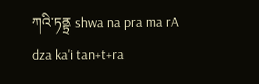ཀའི་ཏནྟྲ shwa na pra ma rA dza ka'i tan+t+ra